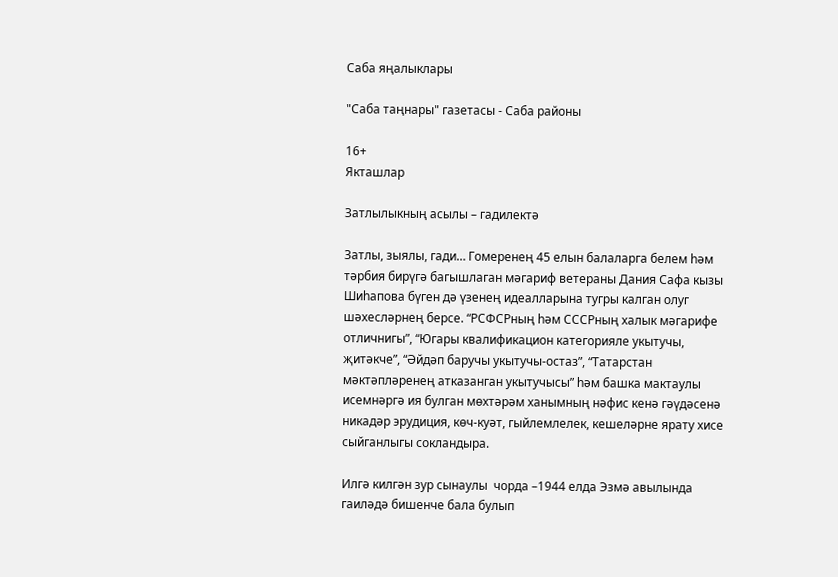Саба яңалыклары

"Саба таңнары" газетасы - Саба районы

16+
Якташлар

Затлылыкның асылы – гадилектә

Затлы, зыялы, гади… Гомеренең 45 елын балаларга белем һәм тәрбия бирүгә багышлаган мәгариф ветераны Дания Сафа кызы Шиһапова бүген дә үзенең идеалларына тугры калган олуг шәхесләрнең берсе. “РСФСРның һәм СССРның халык мәгарифе отличнигы”, “Югары квалификацион категорияле укытучы, җитәкче”, “Әйдәп баручы укытучы-остаз”, “Татарстан мәктәпләренең атказанган укытучысы” һәм башка мактаулы исемнәргә ия булган мөхтәрәм ханымның нәфис кенә гәүдәсенә никадәр эрудиция, көч-куәт, гыйлемлелек, кешеләрне ярату хисе сыйганлыгы сокландыра.

Илгә килгән зур сынаулы  чорда –1944 елда Эзмә авылында  гаиләдә бишенче бала булып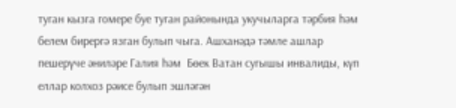туган кызга гомере буе туган районында укучыларга тәрбия һәм белем бирергә язган булып чыга. Ашханәдә тәмле ашлар пешерүче әниләре Галия һәм  Бөек Ватан сугышы инвалиды, күп еллар колхоз рәисе булып эшләгән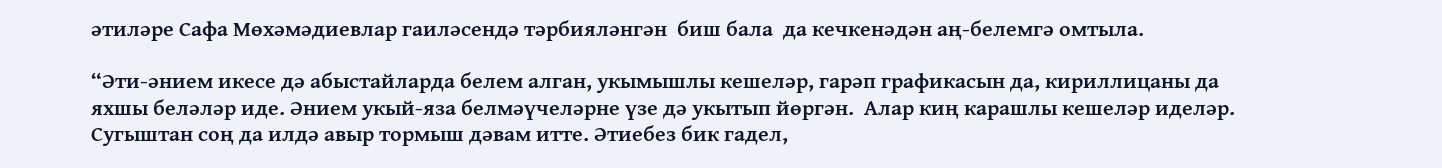әтиләре Сафа Мөхәмәдиевлар гаиләсендә тәрбияләнгән  биш бала  да кечкенәдән аң-белемгә омтыла.

“Әти-әнием икесе дә абыстайларда белем алган, укымышлы кешеләр, гарәп графикасын да, кириллицаны да  яхшы беләләр иде. Әнием укый-яза белмәүчеләрне үзе дә укытып йөргән.  Алар киң карашлы кешеләр иделәр. Сугыштан соң да илдә авыр тормыш дәвам итте. Әтиебез бик гадел,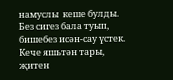намуслы  кеше булды.  Без сигез бала туып, бишебез исән-сау үстек. Кече яшьтән тары, җитен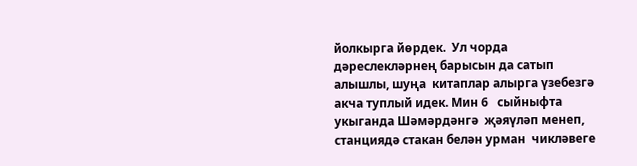йолкырга йөрдек.  Ул чорда дәреслекләрнең барысын да сатып алышлы, шуңа  китаплар алырга үзебезгә акча туплый идек. Мин 6   сыйныфта укыганда Шәмәрдәнгә  җәяүләп менеп,  станциядә стакан белән урман  чикләвеге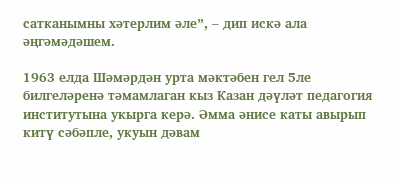сатканымны хәтерлим әле”, – дип искә ала әңгәмәдәшем.

1963 елда Шәмәрдән урта мәктәбен гел 5ле билгеләренә тәмамлаган кыз Казан дәүләт педагогия институтына укырга керә. Әмма әнисе каты авырып китү сәбәпле, укуын дәвам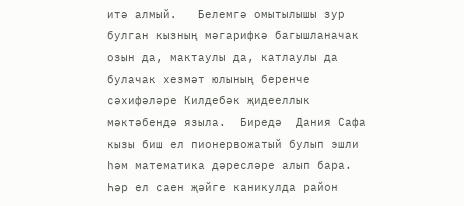итә алмый.   Белемгә омытылышы зур булган кызның мәгарифкә багышланачак озын да, мактаулы да, катлаулы да булачак хезмәт юлының беренче сәхифәләре Килдебәк җидееллык мәктәбендә языла.  Биредә  Дания Сафа кызы биш ел пионервожатый булып эшли һәм математика дәресләре алып бара. Һәр ел саен җәйге каникулда район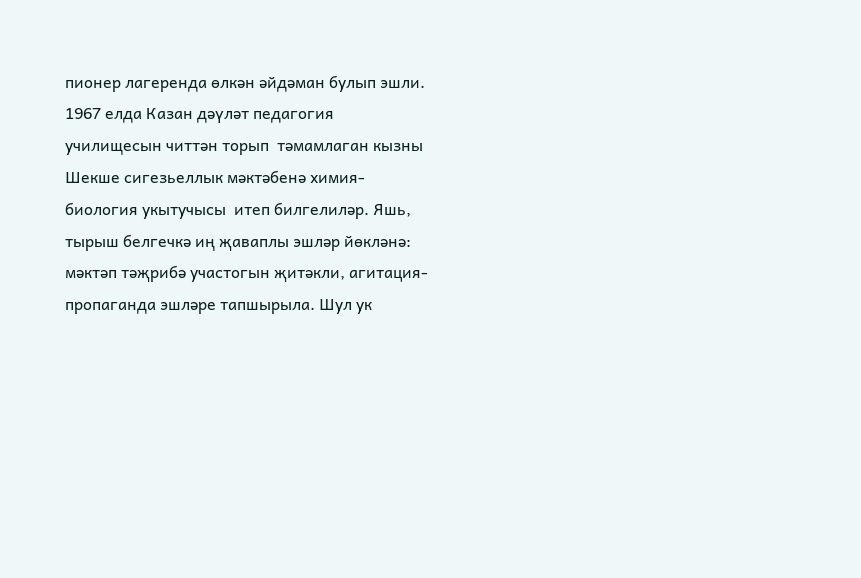пионер лагеренда өлкән әйдәман булып эшли. 1967 елда Казан дәүләт педагогия училищесын читтән торып  тәмамлаган кызны Шекше сигезьеллык мәктәбенә химия-биология укытучысы  итеп билгелиләр. Яшь, тырыш белгечкә иң җаваплы эшләр йөкләнә: мәктәп тәҗрибә участогын җитәкли, агитация-пропаганда эшләре тапшырыла. Шул ук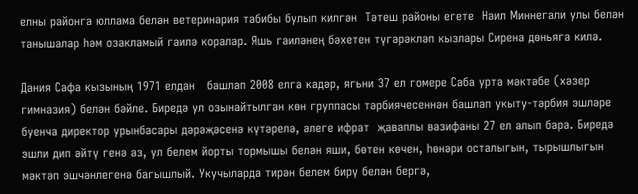елны районга юллама белән ветеринария табибы булып килгән  Тәтеш районы егете  Наил Миннегали улы белән танышалар һәм озакламый гаилә коралар. Яшь гаиләнең бәхетен түгәрәкләп кызлары Сирена дөньяга килә.

Дания Сафа кызының 1971 елдан   башлап 2008 елга кадәр, ягьни 37 ел гомере Саба урта мәктәбе (хәзер гимназия) белән бәйле. Биредә ул озынайтылган көн группасы тәрбиячесеннән башлап укыту-тәрбия эшләре буенча директор урынбасары дәрәҗәсенә күтәрелә, әлеге ифрат  җаваплы вазифаны 27 ел алып бара. Биредә эшли дип әйтү генә аз, ул белем йорты тормышы белән яши, бөтен көчен, һөнәри осталыгын, тырышлыгын мәктәп эшчәнлегенә багышлый. Укучыларда тирән белем бирү белән бергә,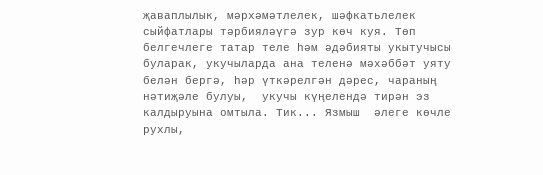җаваплылык, мәрхәмәтлелек, шәфкатьлелек сыйфатлары тәрбияләүгә зур көч куя. Төп белгечлеге татар теле һәм әдәбияты укытучысы буларак, укучыларда ана теленә мәхәббәт уяту белән бергә, һәр үткәрелгән дәрес, чараның нәтиҗәле булуы,  укучы күңелендә тирән эз калдыруына омтыла. Тик... Язмыш  әлеге көчле рухлы,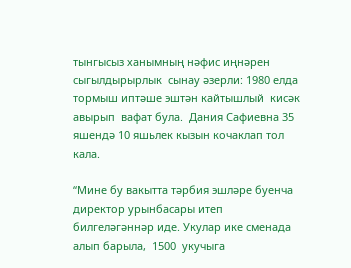тынгысыз ханымның нәфис иңнәрен сыгылдырырлык  сынау әзерли: 1980 елда тормыш иптәше эштән кайтышлый  кисәк авырып  вафат була.  Дания Сафиевна 35 яшендә 10 яшьлек кызын кочаклап тол кала.

“Мине бу вакытта тәрбия эшләре буенча директор урынбасары итеп билгеләгәннәр иде. Укулар ике сменада алып барыла,  1500  укучыга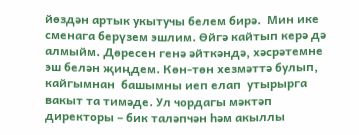йөздән артык укытучы белем бирә.  Мин ике сменага берүзем эшлим. Өйгә кайтып керә дә алмыйм. Дөресен генә әйткәндә, хәсрәтемне эш белән җиңдем. Көн-төн хезмәттә булып, кайгымнан  башымны иеп елап  утырырга вакыт та тимәде. Ул чордагы мәктәп директоры – бик таләпчән һәм акыллы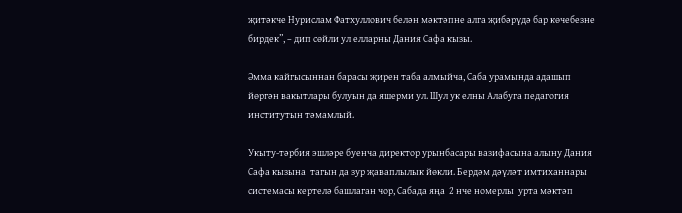җитәкче Нурислам Фатхуллович белән мәктәпне алга җибәрүдә бар көчебезне бирдек”, – дип сөйли ул елларны Дания Сафа кызы.

Әмма кайгысыннан барасы җирен таба алмыйча, Саба урамында адашып йөргән вакытлары булуын да яшерми ул. Шул ук елны Алабуга педагогия институтын тәмамлый.

Укыту-тәрбия эшләре буенча директор урынбасары вазифасына алыну Дания Сафа кызына  тагын да зур җаваплылык йөкли. Бердәм дәүләт имтиханнары системасы кертелә башлаган чор, Сабада яңа  2 нче номерлы  урта мәктәп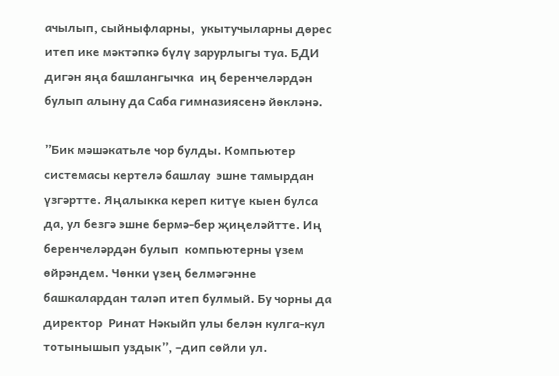ачылып, сыйныфларны,  укытучыларны дөрес итеп ике мәктәпкә бүлү зарурлыгы туа. БДИ дигән яңа башлангычка  иң беренчеләрдән булып алыну да Саба гимназиясенә йөкләнә.

”Бик мәшәкатьле чор булды. Компьютер системасы кертелә башлау  эшне тамырдан үзгәртте. Яңалыкка кереп китүе кыен булса да, ул безгә эшне бермә-бер җиңеләйтте. Иң беренчеләрдән булып  компьютерны үзем өйрәндем. Чөнки үзең белмәгәнне башкалардан таләп итеп булмый. Бу чорны да директор  Ринат Нәкыйп улы белән кулга-кул тотынышып уздык”, –дип сөйли ул.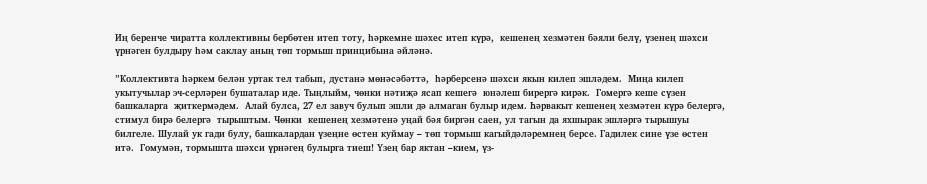Иң беренче чиратта коллективны бербөтен итеп тоту, һәркемне шәхес итеп күрә,  кешенең хезмәтен бәяли белү, үзенең шәхси үрнәген булдыру һәм саклау аның төп тормыш принцибына әйләнә.

”Коллективта һәркем белән уртак тел табып, дустанә мөнәсәбәттә,  һәрберсенә шәхси якын килеп эшләдем.  Миңа килеп укытучылар эч-серләрен бушаталар иде. Тыңлыйм, чөнки нәтиҗә ясап кешегә  юнәлеш бирергә кирәк.  Гомергә кеше сүзен башкаларга  җиткермәдем.  Алай булса, 27 ел завуч булып эшли дә алмаган булыр идем. Һәрвакыт кешенең хезмәтен күрә белергә, стимул бирә белергә  тырыштым. Чөнки  кешенең хезмәтенә уңай бәя биргән саен, ул тагын да яхшырак эшләргә тырышуы билгеле. Шулай ук гади булу, башкалардан үзеңне өстен куймау – төп тормыш кагыйдәләремнең берсе. Гадилек сине үзе өстен итә.  Гомумән, тормышта шәхси үрнәгең булырга тиеш! Үзең бар яктан –кием, үз-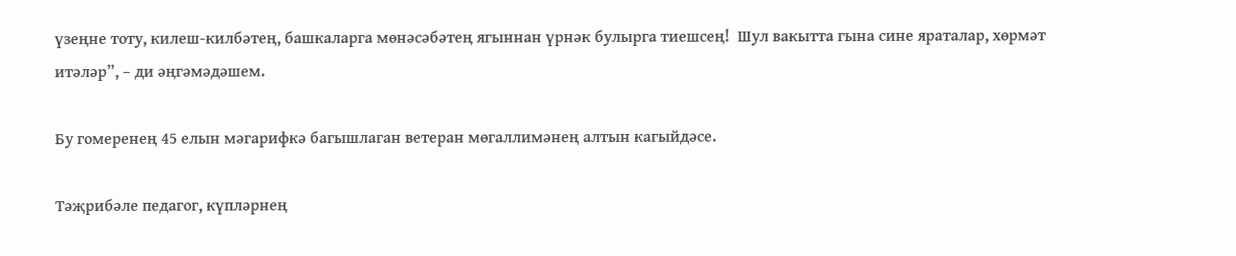үзеңне тоту, килеш-килбәтең, башкаларга мөнәсәбәтең ягыннан үрнәк булырга тиешсең!  Шул вакытта гына сине яраталар, хөрмәт итәләр”, – ди әңгәмәдәшем.

Бу гомеренең 45 елын мәгарифкә багышлаган ветеран мөгаллимәнең алтын кагыйдәсе.

Тәҗрибәле педагог, күпләрнең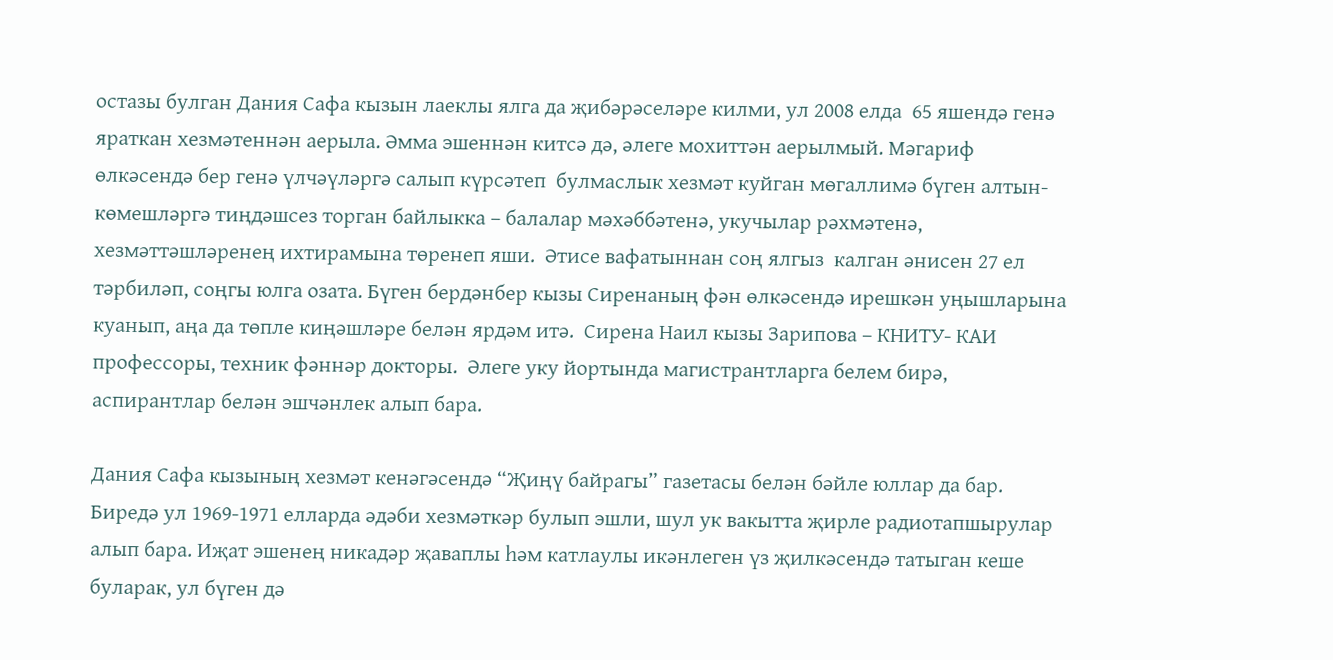остазы булган Дания Сафа кызын лаеклы ялга да җибәрәселәре килми, ул 2008 елда  65 яшендә генә яраткан хезмәтеннән аерыла. Әмма эшеннән китсә дә, әлеге мохиттән аерылмый. Мәгариф өлкәсендә бер генә үлчәүләргә салып күрсәтеп  булмаслык хезмәт куйган мөгаллимә бүген алтын-көмешләргә тиңдәшсез торган байлыкка – балалар мәхәббәтенә, укучылар рәхмәтенә, хезмәттәшләренең ихтирамына төренеп яши.  Әтисе вафатыннан соң ялгыз  калган әнисен 27 ел тәрбиләп, соңгы юлга озата. Бүген бердәнбер кызы Сиренаның фән өлкәсендә ирешкән уңышларына куанып, аңа да төпле киңәшләре белән ярдәм итә.  Сирена Наил кызы Зарипова – КНИТУ- КАИ профессоры, техник фәннәр докторы.  Әлеге уку йортында магистрантларга белем бирә,  аспирантлар белән эшчәнлек алып бара.

Дания Сафа кызының хезмәт кенәгәсендә “Җиңү байрагы” газетасы белән бәйле юллар да бар. Биредә ул 1969-1971 елларда әдәби хезмәткәр булып эшли, шул ук вакытта җирле радиотапшырулар алып бара. Иҗат эшенең никадәр җаваплы һәм катлаулы икәнлеген үз җилкәсендә татыган кеше буларак, ул бүген дә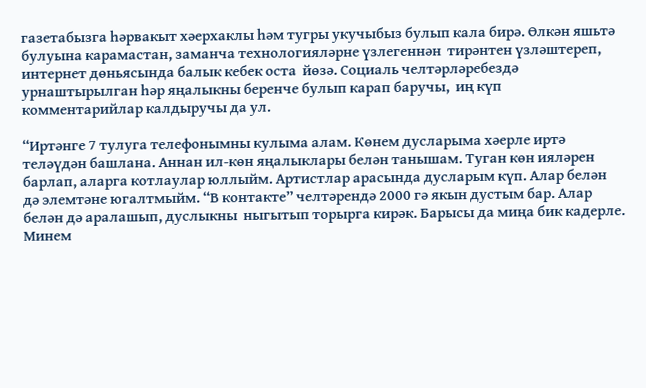газетабызга һәрвакыт хәерхаклы һәм тугры укучыбыз булып кала бирә. Өлкән яшьтә булуына карамастан, заманча технологияләрне үзлегеннән  тирәнтен үзләштереп, интернет дөньясында балык кебек оста  йөзә. Социаль челтәрләребездә урнаштырылган һәр яңалыкны беренче булып карап баручы,  иң күп комментарийлар калдыручы да ул.

“Иртәнге 7 тулуга телефонымны кулыма алам. Көнем дусларыма хәерле иртә теләүдән башлана. Аннан ил-көн яңалыклары белән танышам. Туган көн ияләрен барлап, аларга котлаулар юллыйм. Артистлар арасында дусларым күп. Алар белән дә элемтәне югалтмыйм. “В контакте” челтәрендә 2000 гә якын дустым бар. Алар белән дә аралашып, дуслыкны  ныгытып торырга кирәк. Барысы да миңа бик кадерле. Минем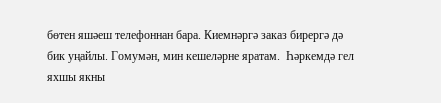бөтен яшәеш телефоннан бара. Киемнәргә заказ бирергә дә бик уңайлы. Гомумән, мин кешеләрне яратам.  Һәркемдә гел яхшы якны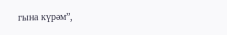гына күрәм”,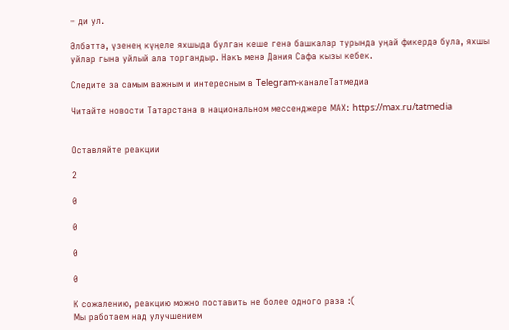– ди ул.

Әлбәттә, үзенең күңеле яхшыда булган кеше генә башкалар турында уңай фикердә була, яхшы уйлар гына уйлый ала торгандыр. Нәкъ менә Дания Сафа кызы кебек.

Следите за самым важным и интересным в Telegram-каналеТатмедиа

Читайте новости Татарстана в национальном мессенджере MАХ: https://max.ru/tatmedia


Оставляйте реакции

2

0

0

0

0

К сожалению, реакцию можно поставить не более одного раза :(
Мы работаем над улучшением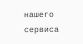нашего сервиса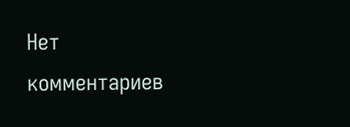Нет комментариев